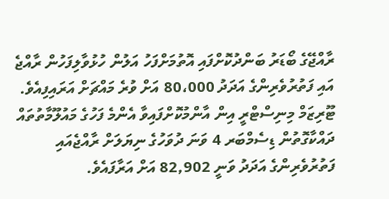ރާއްޖޭގެ ބޯޑަރު ބަންދުކޮށްފައި އޮތުމަށްފަހު އަލުން ހުޅުވާލިފަހުން ރާއްޖެ އައި ފަތުރުވެރިންގެ އަދަދު 80،000 އަށް ވުރެ މައްޗަށް އަރައިފިއެވެ.
ޓޫރިޒަމް މިނިސްޓްރީ އިން އާންމުކޮށްފައިވާ އެންމެ ފަހުގެ މައުލޫމާތުތައް ދައްކާގޮތުން ޑިސެމްބަރ 4 ވަނަ ދުވަހުގެ ނިޔަލަށް ރާއްޖެއައި ފަތުރުވެރިންގެ އަދަދު ވަނީ 82,902 އަށް އަރާފައެވެ.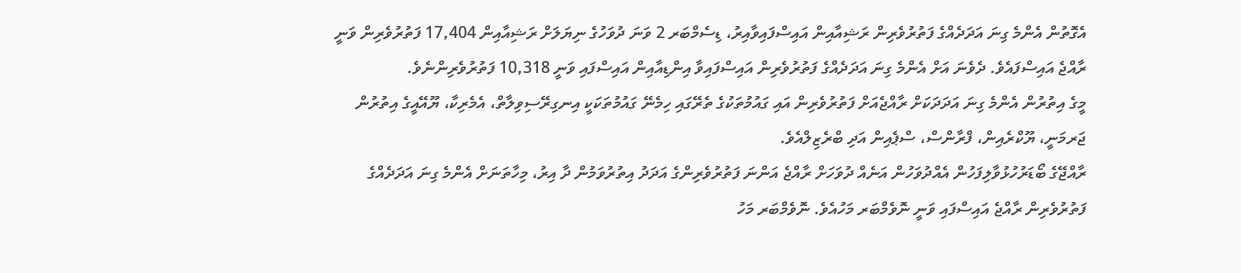އެގޮތުން އެންމެ ގިނަ އަދަދެއްގެ ފަތުރުވެރިން ރަޝިއާއިން އައިސްފައިވާއިރު، ޑިސެމްބަރ 2 ވަނަ ދުވަހުގެ ނިޔަލަށް ރަޝިއާއިން 17,404 ފަތުރުވެރިން ވަނީ ރާއްޖެ އައިސްފައެވެ. ދެވެނަ އަށް އެންމެ ގިނަ އަދަދެއްގެ ފަތުރުވެރިން އައިސްފައިވާ އިންޑިއާއިން އައިސްފައި ވަނީ 10,318 ފަތުރުވެރިންނެވެ.
މީގެ އިތުރުން އެންމެ ގިނަ އަދަދަކަށް ރާއްޖެއަށް ފަތުރުވެރިން އައި ގައުމުތަކުގެ ތެރޭގައި ހިމެނޭ ގައުމުތަކަކީ އިނގިރޭސިވިލާތް، އެމެރިކާ، ޔޫއޭއީގެ އިތުރުން ޖަރމަނީ، ޔޫކްރެއިން، ފްރާންސް، ސްޕެއިން އަދި ބްރެޒިލްއެވެ.
ރާއްޖޭގެ ބޯޑަރުހުޅުވާލިފަހުން އެއްދުވަހުން އަނެއް ދުވަހަށް ރާއްޖެ އަންނަ ފަތުރުވެރިންގެ އަދަދު އިތުރުވަމުން ދާ އިރު، މިހާތަނަށް އެންމެ ގިނަ އަދަދެއްގެ ފަތުރުވެރިން ރާއްޖެ އައިސްފައި ވަނީ ނޮވެމްބަރ މަހުއެވެ. ނޮވެމްބަރ މަހު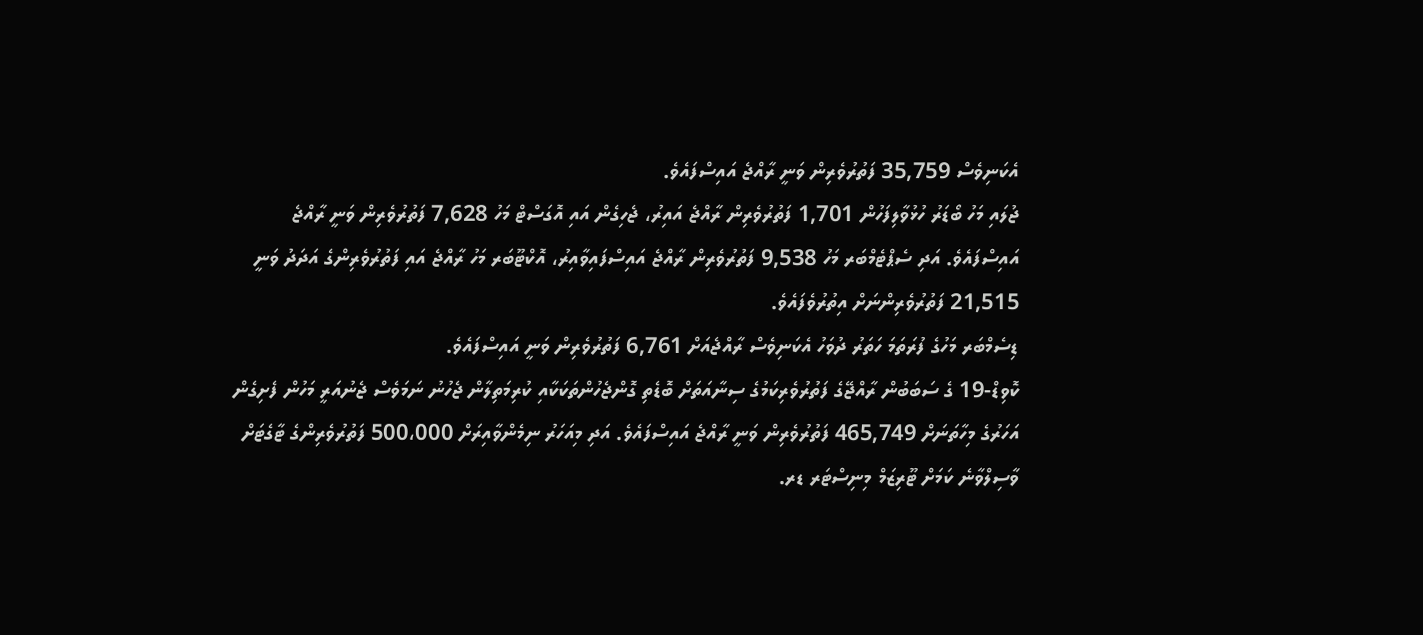އެކަނިވެސް 35,759 ފަތުރުވެރިން ވަނީ ރާއްޖެ އައިސްފައެވެ.
ޖުލައި މަހު ބޯޑަރު ހުޅުވާލިފަހުން 1,701 ފަތުރުވެރިން ރާއްޖެ އައިރު، ޖެހިގެން އައި އޮގަސްޓް މަހު 7,628 ފަތުރުވެރިން ވަނީ ރާއްޖެ އައިސްފައެވެ. އަދި ސެޕްޓެމްބަރ މަހު 9,538 ފަތުރުވެރިން ރާއްޖެ އައިސްފައިވާއިރު، އޮކްޓޫބަރ މަހު ރާއްޖެ އައި ފަތުރުވެރިންގެ އަދަދު ވަނީ 21,515 ފަތުރުވެރިންނަށް އިތުރުވެފައެވެ.
ޑިސެމްބަރ މަހުގެ ފުރަތަމަ ހަތަރު ދުވަހު އެކަނިވެސް ރާއްޖެއަށް 6,761 ފަތުރުވެރިން ވަނީ އައިސްފައެވެ.
ކޮވިޑް-19 ގެ ސަބަބުން ރާއްޖޭގެ ފަތުރުވެރިކަމުގެ ސިނާއަތަށް ބޮޑެތި ގޮންޖެހުންތަކަކާއި ކުރިމަތިލާން ޖެހުނު ނަމަވެސް ޖެނުއަރީ މަހުން ފެށިގެން އަހަރުގެ މިހާތަނަށް 465,749 ފަތުރުވެރިން ވަނީ ރާއްޖެ އައިސްފައެވެ. އަދި މިއަހަރު ނިމެންވާއިރަށް 500،000 ފަތުރުވެރިންގެ ޓާގެޓަށް ވާސިލްވާނެ ކަމަށް ޓޫރިޒަމް މިނިސްޓަރ ޑރ.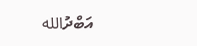އަބްދުالله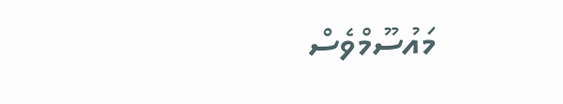މައުސޫމްވެސް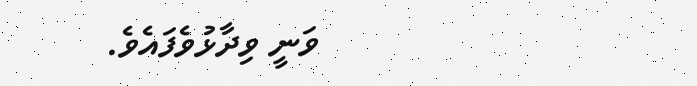ވަނީ ވިދާޅުވެފައެވެ.